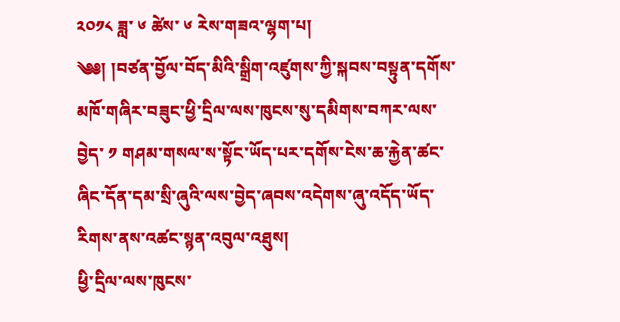༢༠༡༨ ཟླ་ ༦ ཚེས་ ༦ རེས་གཟའ་ལྷག་པ།
༄༅། །བཙན་བྱོལ་བོད་མིའི་སྒྲིག་འཛུགས་ཀྱི་སྐབས་བསྟུན་དགོས་མཁོ་གཞིར་བཟུང་ཕྱི་དྲིལ་ལས་ཁུངས་སུ་དམིགས་བཀར་ལས་བྱེད་ ༡ གཤམ་གསལ་ས་སྟོང་ཡོད་པར་དགོས་ངེས་ཆ་རྐྱེན་ཚང་ཞིང་དོན་དམ་སྲི་ཞུའི་ལས་བྱེད་ཞབས་འདེགས་ཞུ་འདོད་ཡོད་རིགས་ནས་འཚང་སྙན་འབུལ་འཐུས།
ཕྱི་དྲིལ་ལས་ཁུངས་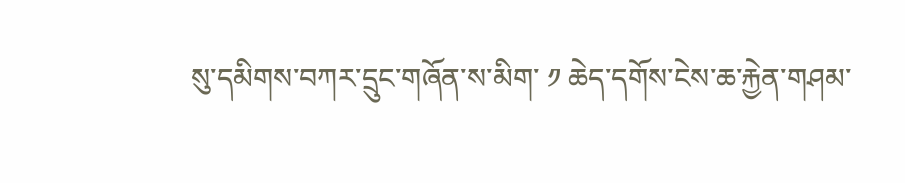སུ་དམིགས་བཀར་དྲུང་གཞོན་ས་མིག་ ༡ ཆེད་དགོས་ངེས་ཆ་རྐྱེན་གཤམ་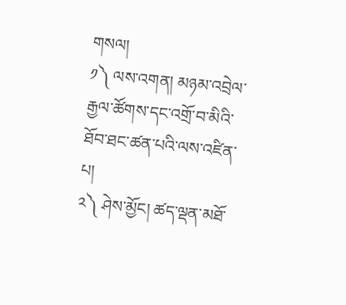གསལ།
༡༽ ལས་འགན། མཉམ་འབྲེལ་རྒྱལ་ཚོགས་དང་འགྲོ་བ་མིའི་ཐོབ་ཐང་ཚན་པའི་ལས་འཛིན་པ།
༢༽ ཤེས་མྱོང། ཚད་ལྡན་མཐོ་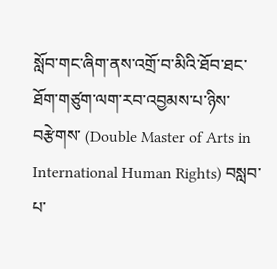སློབ་གང་ཞིག་ནས་འགྲོ་བ་མིའི་ཐོབ་ཐང་ཐོག་གཙུག་ལག་རབ་འབྱམས་པ་ཉིས་བརྩེགས་ (Double Master of Arts in International Human Rights) བསླབ་པ་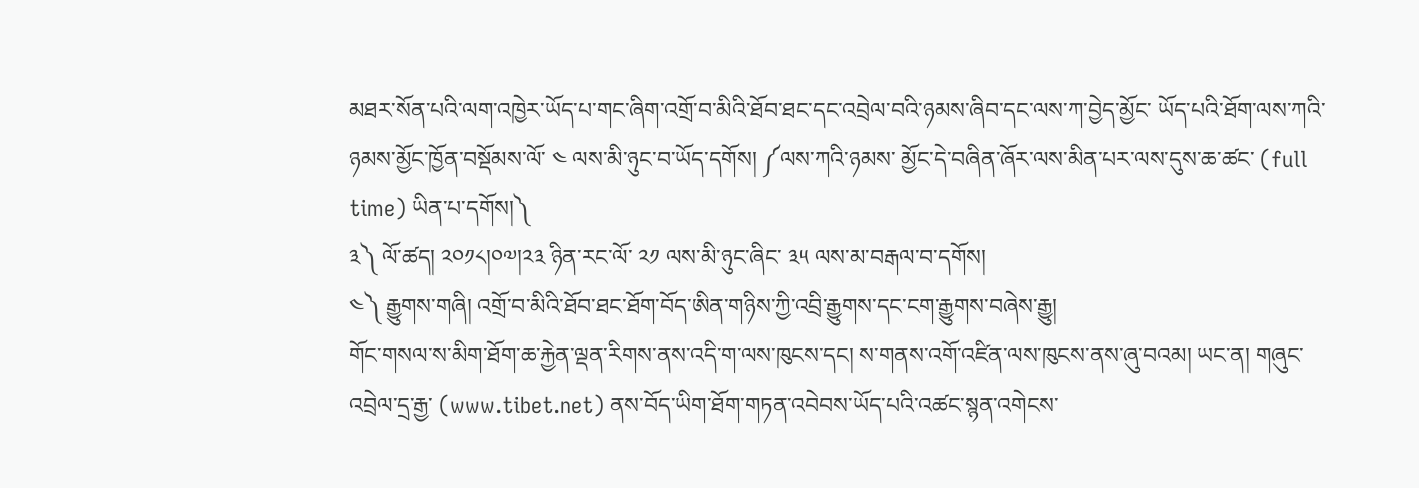མཐར་སོན་པའི་ལག་འཁྱེར་ཡོད་པ་གང་ཞིག་འགྲོ་བ་མིའི་ཐོབ་ཐང་དང་འབྲེལ་བའི་ཉམས་ཞིབ་དང་ལས་ཀ་བྱེད་མྱོང་ ཡོད་པའི་ཐོག་ལས་ཀའི་ཉམས་མྱོང་ཁྱོན་བསྡོམས་ལོ་ ༤ ལས་མི་ཉུང་བ་ཡོད་དགོས། ༼ལས་ཀའི་ཉམས་ མྱོང་དེ་བཞིན་ཞོར་ལས་མིན་པར་ལས་དུས་ཆ་ཚང་ (full time) ཡིན་པ་དགོས།༽
༣༽ ལོ་ཚད། ༢༠༡༨།༠༧།༢༣ ཉིན་རང་ལོ་ ༢༡ ལས་མི་ཉུང་ཞིང་ ༣༥ ལས་མ་བརྒལ་བ་དགོས།
༤༽ རྒྱུགས་གཞི། འགྲོ་བ་མིའི་ཐོབ་ཐང་ཐོག་བོད་ཨིན་གཉིས་ཀྱི་འབྲི་རྒྱུགས་དང་ངག་རྒྱུགས་བཞེས་རྒྱུ།
གོང་གསལ་ས་མིག་ཐོག་ཆ་རྐྱེན་ལྡན་རིགས་ནས་འདི་ག་ལས་ཁུངས་དང། ས་གནས་འགོ་འཛིན་ལས་ཁུངས་ནས་ཞུ་བའམ། ཡང་ན། གཞུང་འབྲེལ་དྲ་རྒྱ་ (www.tibet.net) ནས་བོད་ཡིག་ཐོག་གཏན་འབེབས་ཡོད་པའི་འཚང་སྙན་འགེངས་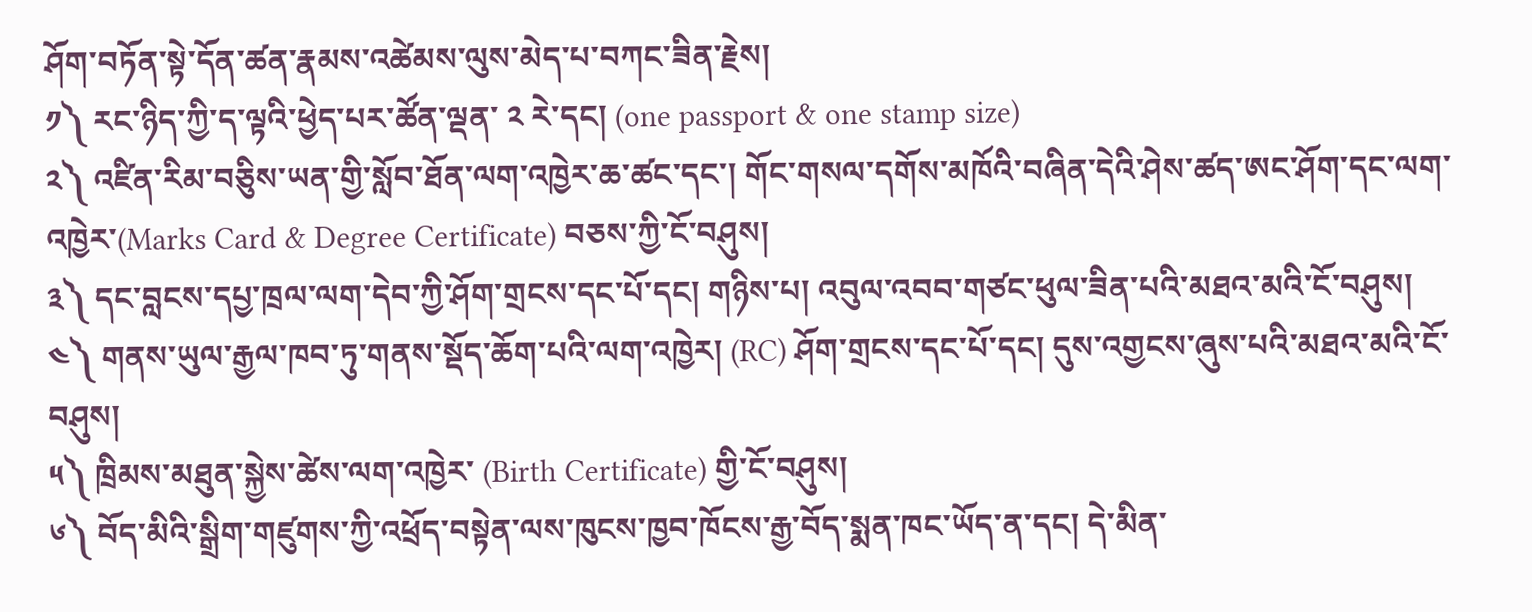ཤོག་བཏོན་སྟེ་དོན་ཚན་རྣམས་འཚེམས་ལུས་མེད་པ་བཀང་ཟིན་རྗེས།
༡༽ རང་ཉིད་ཀྱི་ད་ལྟའི་ཕྱེད་པར་ཚོན་ལྡན་ ༢ རེ་དང། (one passport & one stamp size)
༢༽ འཛིན་རིམ་བཅིུས་ཡན་གྱི་སློབ་ཐོན་ལག་འཁྱེར་ཆ་ཚང་དང་། གོང་གསལ་དགོས་མཁོའི་བཞིན་དེའི་ཤེས་ཚད་ཨང་ཤོག་དང་ལག་འཁྱེར་(Marks Card & Degree Certificate) བཅས་ཀྱི་ངོ་བཤུས།
༣༽ དང་བླངས་དཔྱ་ཁྲལ་ལག་དེབ་ཀྱི་ཤོག་གྲངས་དང་པོ་དང། གཉིས་པ། འབུལ་འབབ་གཙང་ཕུལ་ཟིན་པའི་མཐའ་མའི་ངོ་བཤུས།
༤༽ གནས་ཡུལ་རྒྱལ་ཁབ་ཏུ་གནས་སྡོད་ཆོག་པའི་ལག་འཁྱེར། (RC) ཤོག་གྲངས་དང་པོ་དང། དུས་འགྱངས་ཞུས་པའི་མཐའ་མའི་ངོ་བཤུས།
༥༽ ཁྲིམས་མཐུན་སྐྱེས་ཚེས་ལག་འཁྱེར་ (Birth Certificate) གྱི་ངོ་བཤུས།
༦༽ བོད་མིའི་སྒྲིག་གཛུགས་ཀྱི་འཕྲོད་བསྟེན་ལས་ཁུངས་ཁྱབ་ཁོངས་རྒྱ་བོད་སྨན་ཁང་ཡོད་ན་དང། དེ་མིན་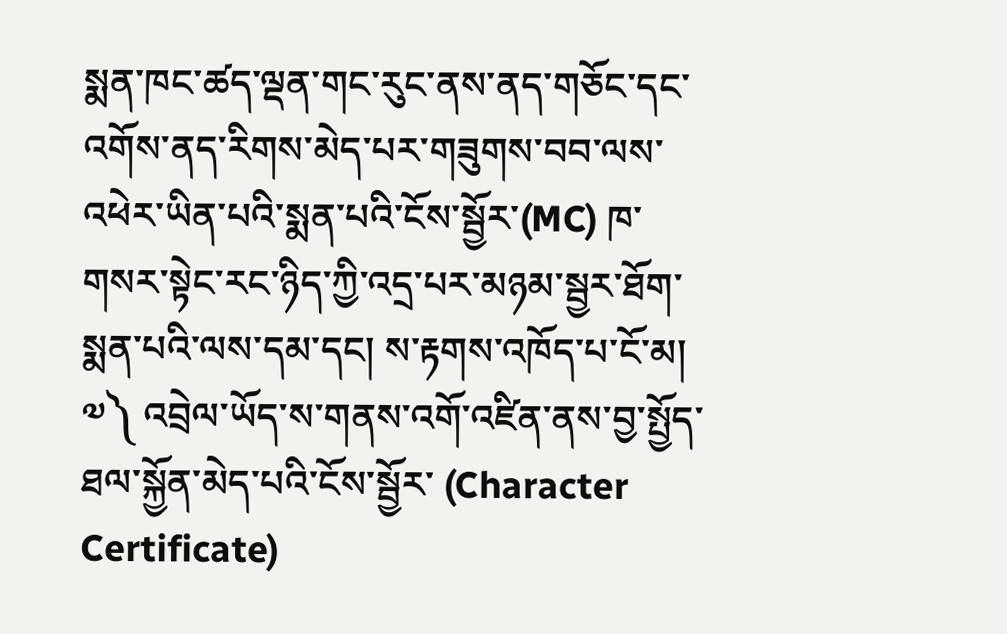སྨན་ཁང་ཚད་ལྡན་གང་རུང་ནས་ནད་གཅོང་དང་འགོས་ནད་རིགས་མེད་པར་གཟུགས་བབ་ལས་འཕེར་ཡིན་པའི་སྨན་པའི་ངོས་སྦྱོར་(MC) ཁ་གསར་སྟེང་རང་ཉིད་ཀྱི་འདྲ་པར་མཉམ་སྦྱར་ཐོག་སྨན་པའི་ལས་དམ་དང། ས་རྟགས་འཁོད་པ་ངོ་མ།
༧༽ འབྲེལ་ཡོད་ས་གནས་འགོ་འཛིན་ནས་བྱ་སྤྱོད་ཐལ་སྐྱོན་མེད་པའི་ངོས་སྦྱོར་ (Character Certificate)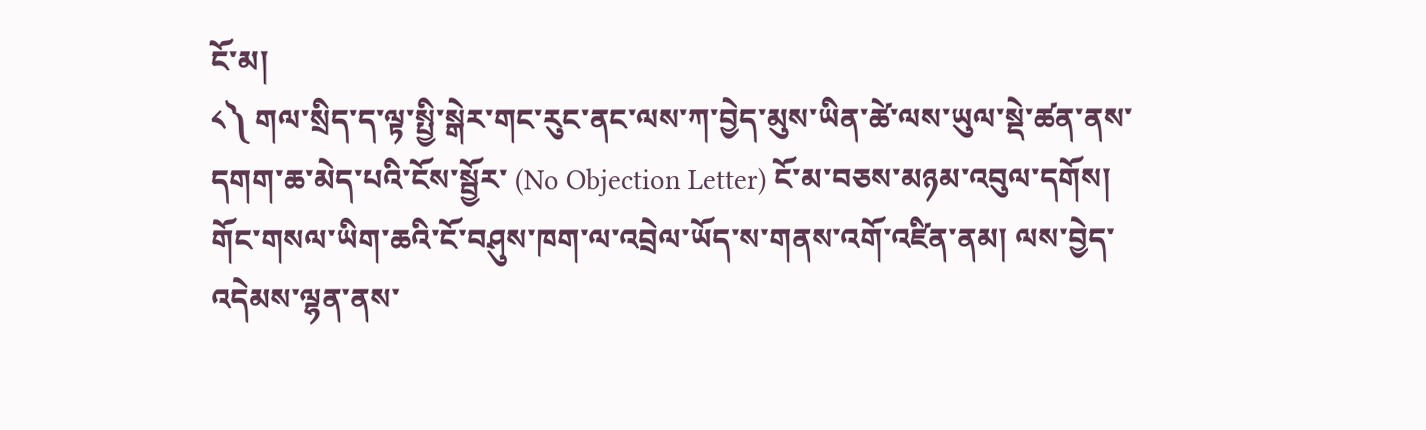ངོ་མ།
༨༽ གལ་སྲིད་ད་ལྟ་སྤྱི་སྒེར་གང་རུང་ནང་ལས་ཀ་བྱེད་མུས་ཡིན་ཚེ་ལས་ཡུལ་སྡེ་ཚན་ནས་དགག་ཆ་མེད་པའི་ངོས་སྦྱོར་ (No Objection Letter) ངོ་མ་བཅས་མཉམ་འབུལ་དགོས།
གོང་གསལ་ཡིག་ཆའི་ངོ་བཤུས་ཁག་ལ་འབྲེལ་ཡོད་ས་གནས་འགོ་འཛིན་ནམ། ལས་བྱེད་འདེམས་ལྷན་ནས་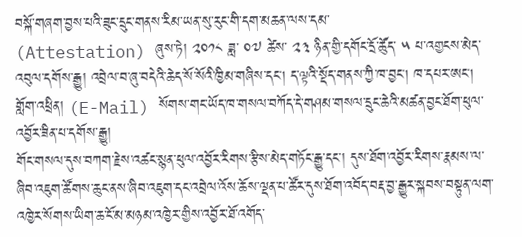བསྐོ་གཞག་བྱས་པའི་ཟུང་དྲུང་གནས་རིམ་ཡན་སུ་རུང་གི་དག་མཆན་ལས་དམ་
(Attestation) ཞུས་ཏེ། ༢༠༡༨ ཟླ་ ༠༧ ཚེས་ ༢༣ ཉིན་གྱི་དགོང་དྲོ་ཚོུད་ ༥ པ་འགྱངས་མེད་འབུལ་དགོས་རྒྱུ། འབྲེལ་བ་ཞུ་བདེའི་ཆེད་སོ་སོའི་ཁྱིམ་གཞིས་དང། ད་ལྟའི་སྡོད་གནས་ཀྱི་ཁ་བྱང། ཁ་དཔར་ཨང། གློག་འཕྲིན། (E-Mail) སོགས་གང་ཡོད་ཁ་གསལ་བཀོད་དེ་གཤམ་གསལ་དྲུང་ཆེའི་མཚན་བྱང་ཐོག་ཕུལ་འབྱོར་ཟིན་པ་དགོས་རྒྱུ།
གོང་གསལ་དུས་བཀག་རྗེས་འཚང་སྙན་ཕུལ་འབྱོར་རིགས་རྩིས་མེད་གཏོང་རྒྱུ་དང་། དུས་ཐོག་འབྱོར་རིགས་རྣམས་ལ་ཞིབ་འཇུག་ཚོགས་ཆུང་ནས་ཞིབ་འཇུག་དང་འབྲེལ་འོས་ཆོས་ལྡན་པ་ཚོར་དུས་ཐོག་འབོད་བརྡ་བྱ་རྒྱུར་སྐབས་བསྟུན་ལག་འཁྱེར་སོགས་ཡིག་ཆ་ངོ་མ་མཉམ་འཁྱེར་གྱིས་འབྱོར་ཐོ་འགོད་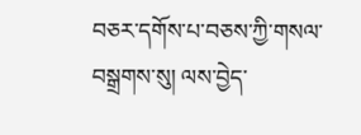བཅར་དགོས་པ་བཅས་ཀྱི་གསལ་བསྒྲགས་སུ། ལས་བྱེད་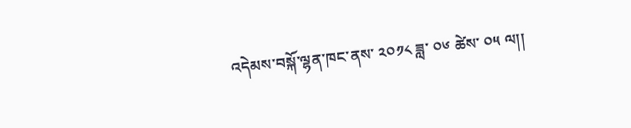འདེམས་བསྐོ་ལྷན་ཁང་ནས་ ༢༠༡༨ ཟླ་ ༠༦ ཚེས་ ༠༥ ལ།།